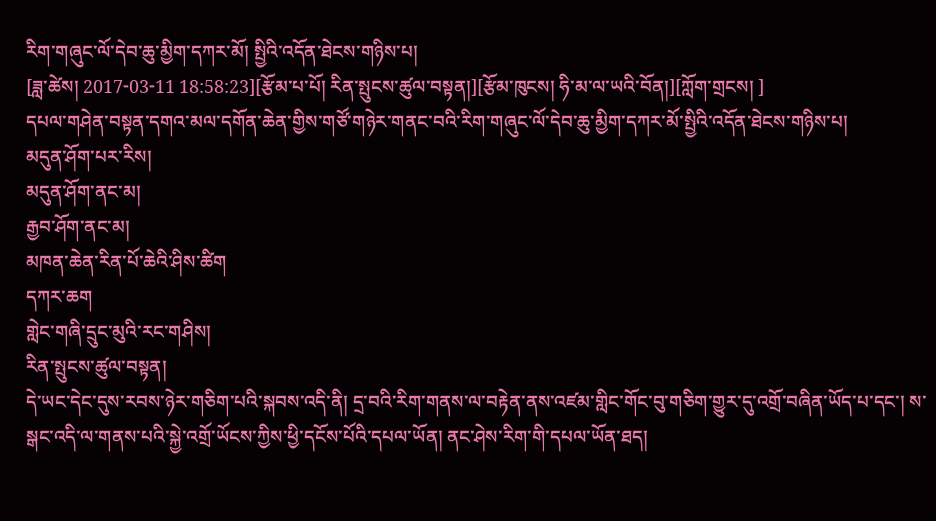རིག་གཞུང་ལོ་དེབ་ཆུ་མྱིག་དཀར་མོ། སྤྱིའི་འདོན་ཐེངས་གཉིས་པ།
[ཟླ་ཚེས། 2017-03-11 18:58:23][རྩོམ་པ་པོ། རིན་སྤུངས་ཚུལ་བསྟན།][རྩོམ་ཁུངས། ཧི་མ་ལ་ཡའི་བོན།][ཀློག་གྲངས། ]
དཔལ་གཤེན་བསྟན་དགའ་མལ་དགོན་ཆེན་གྱིས་གཙོ་གཉེར་གནང་བའི་རིག་གཞུང་ལོ་དེབ་ཆུ་མྱིག་དཀར་མོ་སྤྱིའི་འདོན་ཐེངས་གཉིས་པ།
མདུན་ཤོག་པར་རིས།
མདུན་ཤོག་ནང་མ།
རྒྱབ་ཤོག་ནང་མ།
མཁན་ཆེན་རིན་པོ་ཆེའི་ཤིས་ཚིག
དཀར་ཆག
གླེང་གཞི་དྲུང་མུའི་རང་གཤིས།
རིན་སྤུངས་ཚུལ་བསྟན།
དེ་ཡང་དེང་དུས་རབས་ཉེར་གཅིག་པའི་སྐབས་འདི་ནི། དྲ་བའི་རིག་གནས་ལ་བརྟེན་ནས་འཛམ་གླིང་གོང་བུ་གཅིག་གྱུར་དུ་འགྲོ་བཞིན་ཡོད་པ་དང་། ས་སྒང་འདི་ལ་གནས་པའི་སྐྱེ་འགྲོ་ཡོངས་ཀྱིས་ཕྱི་དངོས་པོའི་དཔལ་ཡོན། ནང་ཤེས་རིག་གི་དཔལ་ཡོན་ཐད།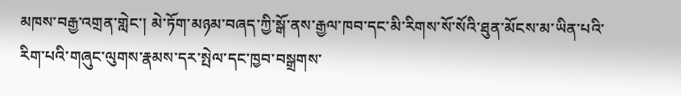མཁས་བརྒྱ་འགྲན་གླེང་། མེ་ཏོག་མཉམ་བཞད་ཀྱི་སྒོ་ནས་རྒྱལ་ཁབ་དང་མི་རིགས་སོ་སོའི་ཐུན་མོངས་མ་ཡིན་པའི་རིག་པའི་གཞུང་ལུགས་རྣམས་དར་སྤེལ་དང་ཁྱབ་བསྒྲགས་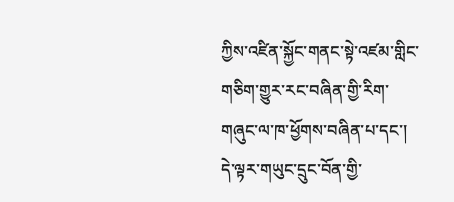ཀྱིས་འཛིན་སྐྱོང་གནང་སྟེ་འཛམ་གླིང་གཅིག་གྱུར་རང་བཞིན་གྱི་རིག་གཞུང་ལ་ཁ་ཕྱོགས་བཞིན་པ་དང་། དེ་ལྟར་གཡུང་དྲུང་བོན་གྱི་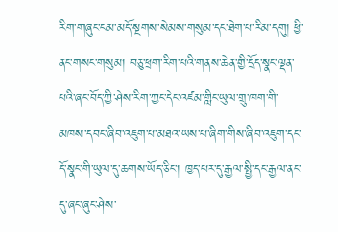རིག་གཞུང་ངམ་མདོ་སྔགས་སེམས་གསུམ་དང་ཐེག་པ་རིམ་དགུ། ཕྱི་ནང་གསང་གསུམ། བཅུ་ཕྲག་རིག་པའི་གནས་ཆེན་གྱི་དྲོད་སྣང་ལྡན་པའི་ཞང་བོད་ཀྱི་ཤེས་རིག་ཀྱང་དེང་འཛམ་གླིང་ཡུལ་གྲུ་ཁག་གི་མཁས་དབང་ཞིབ་འཇུག་པ་མཐའ་ཡས་པ་ཞིག་གིས་ཞིབ་འཇུག་དང་དོ་སྣང་གི་ཡུལ་དུ་ཆགས་ཡོད་ཅིང་། ཁྱད་པར་དུ་རྒྱལ་སྤྱི་དང་རྒྱལ་ནང་དུ་ཞང་ཞུང་ཤེས་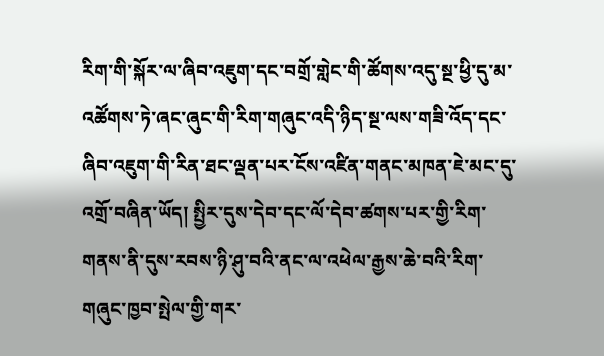རིག་གི་སྐོར་ལ་ཞིབ་འཇུག་དང་བགྲོ་གླེང་གི་ཚོགས་འདུ་སྔ་ཕྱི་དུ་མ་འཚོགས་ཏེ་ཞང་ཞུང་གི་རིག་གཞུང་འདི་ཉིད་སྔ་ལས་གཟི་འོད་དང་ཞིབ་འཇུག་གི་རིན་ཐང་ལྡན་པར་ངོས་འཛིན་གནང་མཁན་ཇེ་མང་དུ་འགྲོ་བཞིན་ཡོད། སྤྱིར་དུས་དེབ་དང་ལོ་དེབ་ཚགས་པར་གྱི་རིག་གནས་ནི་དུས་རབས་ཉི་ཤུ་བའི་ནང་ལ་འཕེལ་རྒྱས་ཆེ་བའི་རིག་གཞུང་ཁྱབ་སྤེལ་གྱི་གར་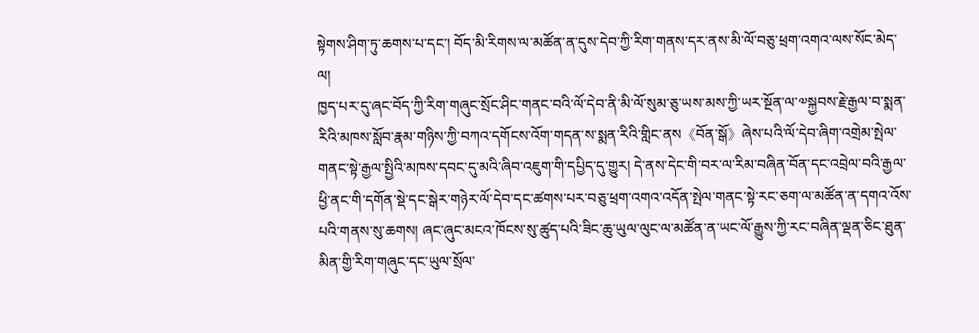སྟེགས་ཤིག་ཏུ་ཆགས་པ་དང་། བོད་མི་རིགས་ལ་མཚོན་ན་དུས་དེབ་ཀྱི་རིག་གནས་དར་ནས་མི་ལོ་བཅུ་ཕྲག་འགའ་ལས་སོང་མེད་ལ།
ཁྱད་པར་དུ་ཞང་བོད་ཀྱི་རིག་གཞུང་སྲོང་ཤིང་གནང་བའི་ལོ་དེབ་ནི་མི་ལོ་སུམ་ཅུ་ཡས་མས་ཀྱི་ཡར་སྔོན་ལ་༧སྐྱབས་རྗེ་རྒྱལ་བ་སྨན་རིའི་མཁས་སློབ་རྣམ་གཉིས་ཀྱི་བཀའ་དགོངས་འོག་གདན་ས་སྨན་རིའི་གླིང་ནས《བོན་སྒོ》ཞེས་པའི་ལོ་དེབ་ཞིག་འགྲེམ་སྤེལ་གནང་སྟེ་རྒྱལ་སྤྱིའི་མཁས་དབང་དུ་མའི་ཞིབ་འཇུག་གི་དཔྱིད་དུ་གྱུར། དེ་ནས་དེང་གི་བར་ལ་རིམ་བཞིན་བོན་དང་འབྲེལ་བའི་རྒྱལ་ཕྱི་ནང་གི་དགོན་སྡེ་དང་སྒེར་གཉེར་ལོ་དེབ་དང་ཚགས་པར་བཅུ་ཕྲག་འགའ་འདོན་སྤེལ་གནང་སྟེ་རང་ཅག་ལ་མཚོན་ན་དགའ་འོས་པའི་གནས་སུ་ཆགས། ཞང་ཞུང་མངའ་ཁོངས་སུ་ཚུད་པའི་ཟིང་ཆུ་ཡུལ་ལུང་ལ་མཚོན་ན་ཡང་ལོ་རྒྱུས་ཀྱི་རང་བཞིན་ལྡན་ཅིང་ཐུན་མིན་གྱི་རིག་གཞུང་དང་ཡུལ་སྲོལ་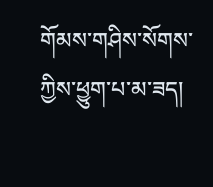གོམས་གཤིས་སོགས་ཀྱིས་ཕྱུག་པ་མ་ཟད།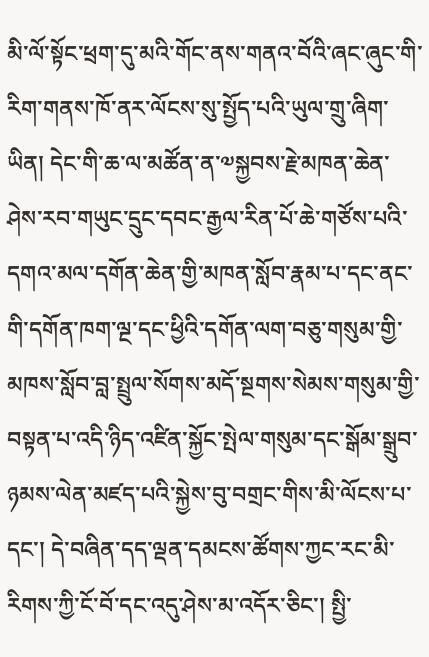མི་ལོ་སྟོང་ཕྲག་དུ་མའི་གོང་ནས་གནའ་བོའི་ཞང་ཞུང་གི་རིག་གནས་ཁོ་ནར་ལོངས་སུ་སྤྱོད་པའི་ཡུལ་གྲུ་ཞིག་ཡིན། དེང་གི་ཆ་ལ་མཚོན་ན་༧སྐྱབས་རྗེ་མཁན་ཆེན་ཤེས་རབ་གཡུང་དྲུང་དབང་རྒྱལ་རིན་པོ་ཆེ་གཙོས་པའི་དགའ་མལ་དགོན་ཆེན་གྱི་མཁན་སློབ་རྣམ་པ་དང་ནང་གི་དགོན་ཁག་ལྔ་དང་ཕྱིའི་དགོན་ལག་བཅུ་གསུམ་གྱི་མཁས་སློབ་བླ་སྤྲུལ་སོགས་མདོ་སྔགས་སེམས་གསུམ་གྱི་བསྟན་པ་འདི་ཉིད་འཛིན་སྐྱོང་སྤེལ་གསུམ་དང་སྒོམ་སྒྲུབ་ཉམས་ལེན་མཛད་པའི་སྐྱེས་བུ་བགྲང་གིས་མི་ལོངས་པ་དང་། དེ་བཞིན་དད་ལྡན་དམངས་ཚོགས་ཀྱང་རང་མི་རིགས་ཀྱི་ངོ་བོ་དང་འདུ་ཤེས་མ་འདོར་ཅིང་། སྤྱི་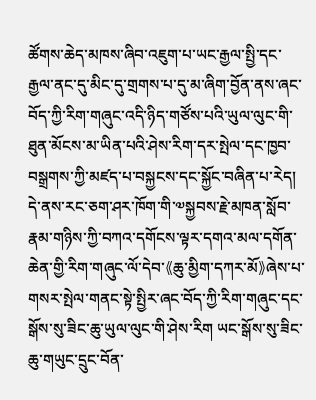ཚོགས་ཆེད་མཁས་ཞིབ་འཇུག་པ་ཡང་རྒྱལ་སྤྱི་དང་རྒྱལ་ནང་དུ་མིང་དུ་གྲགས་པ་དུ་མ་ཞིག་བྱོན་ནས་ཞང་བོད་ཀྱི་རིག་གཞུང་འདི་ཉིད་གཙོས་པའི་ཡུལ་ལུང་གི་ཐུན་མོངས་མ་ཡིན་པའི་ཤེས་རིག་དར་སྤེལ་དང་ཁྱབ་བསྒྲགས་ཀྱི་མཛད་པ་བསྐྱངས་དང་སྐྱོང་བཞིན་པ་རེད།
དེ་ནས་རང་ཅག་ཤར་ཁོག་གི་༧སྐྱབས་རྗེ་མཁན་སློབ་རྣམ་གཉིས་ཀྱི་བཀའ་དགོངས་ལྟར་དགའ་མལ་དགོན་ཆེན་གྱི་རིག་གཞུང་ལོ་དེབ་《ཆུ་མྱིག་དཀར་མོ》ཞེས་པ་གསར་སྤེལ་གནང་སྟེ་སྤྱིར་ཞང་བོད་ཀྱི་རིག་གཞུང་དང་སྒོས་སུ་ཟིང་ཆུ་ཡུལ་ལུང་གི་ཤེས་རིག ཡང་སྒོས་སུ་ཟིང་ཆུ་གཡུང་དྲུང་བོན་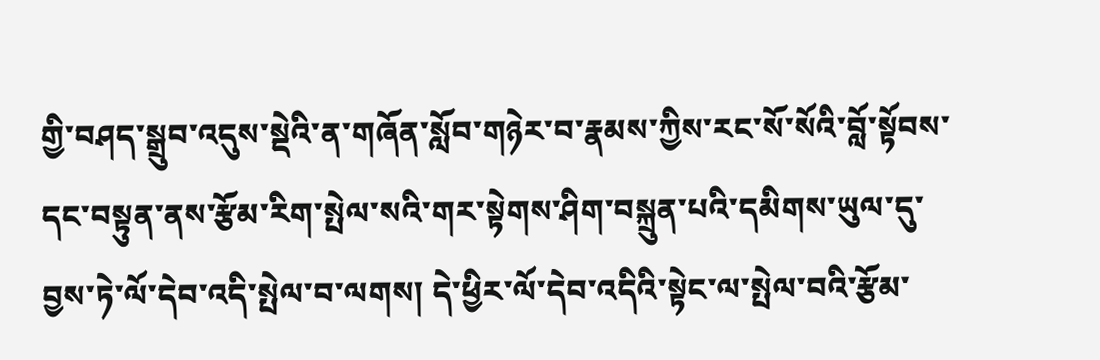གྱི་བཤད་སྒྲུབ་འདུས་སྡེའི་ན་གཞོན་སློབ་གཉེར་བ་རྣམས་ཀྱིས་རང་སོ་སོའི་བློ་སྟོབས་དང་བསྟུན་ནས་རྩོམ་རིག་སྤེལ་སའི་གར་སྟེགས་ཤིག་བསྐྲུན་པའི་དམིགས་ཡུལ་དུ་བྱས་ཏེ་ལོ་དེབ་འདི་སྤེལ་བ་ལགས། དེ་ཕྱིར་ལོ་དེབ་འདིའི་སྟེང་ལ་སྤེལ་བའི་རྩོམ་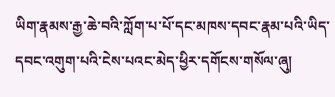ཡིག་རྣམས་རྒྱ་ཆེ་བའི་ཀློག་པ་པོ་དང་མཁས་དབང་རྣམ་པའི་ཡིད་དབང་འགུག་པའི་ངེས་པའང་མེད་ཕྱིར་དགོངས་གསོལ་ཞུ།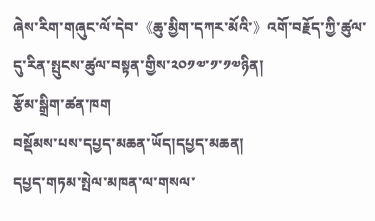ཞེས་རིག་གཞུང་ལོ་དེབ་《ཆུ་མྱིག་དཀར་མོའི་》འགོ་བརྗོད་ཀྱི་ཚུལ་དུ་རིན་སྤུངས་ཚུལ་བསྟན་གྱིས་༢༠༡༧་༡་༡༧ཉིན།
རྩོམ་སྒྲིག་ཚན་ཁག
བསྡོམས་པས་དཔྱད་མཆན་ཡོད།དཔྱད་མཆན།
དཔྱད་གཏམ་སྤེལ་མཁན་ལ་གསལ་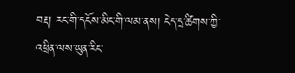བརྡ། རང་གི་དངོས་མིང་གི་ལམ་ནས། ངེད་དྲ་ཚིགས་ཀྱི་འཕྲིན་ལས་ཡུན་རིང་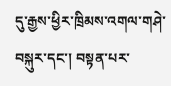དུ་རྒྱས་ཕྱིར་ཁྲིམས་འགལ་གཤེ་བསྐུར་དང་། བསྟན་པར་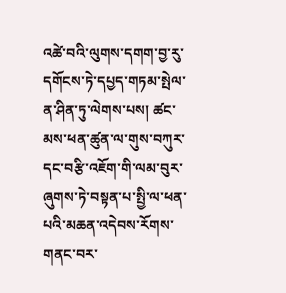འཚེ་བའི་ལུགས་དགག་བྱ་རུ་དགོངས་ཏེ་དཔྱད་གཏམ་སྤེལ་ན་ཤིན་ཏུ་ལེགས་པས། ཚང་མས་ཕན་ཚུན་ལ་གུས་བཀུར་དང་བརྩི་འཇོག་གི་ལམ་བུར་ཞུགས་ཏེ་བསྟན་པ་སྤྱི་ལ་ཕན་པའི་མཆན་འདེབས་རོགས་གནང་བར་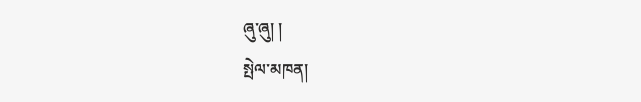ཞུ་ཞུ། །
སྤེལ་མཁན།